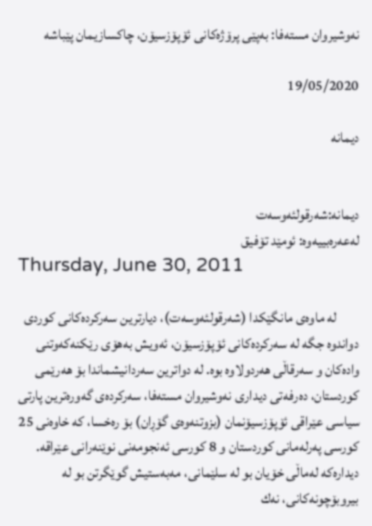نه‌وشیروان مسته‌فا: به‌پێی پرۆژه‌كانی ئۆپۆزسیۆن، چاكسازیمان پێباشه‌

19/05/2020

دیمانە


دیمانه‌:شه‌رقولئه‌وسه‌ت
له‌عه‌ره‌بییه‌وه‌: ئومێد تۆفیق
Thursday, June 30, 2011

        له‌ ماوه‌ی‌ مانگێكدا (شه‌رقولئه‌وسه‌ت)، دیارترین سه‌ركرده‌كانی‌ كوردی‌ دواندوه‌ جگه‌ له‌ سه‌ركرده‌كانی‌ ئۆپۆزسیۆن، ئه‌ویش به‌هۆی‌ رێكنه‌كه‌وتنی واده‌كان و سه‌رقاڵی‌ هه‌ردولاوه‌ بوه‌. له‌ دواترین سه‌ردانیشماندا بۆ هه‌رێمی‌ كوردستان، ده‌رفه‌تی‌ دیداری‌ نه‌وشیروان مسته‌فا، سه‌ركرده‌ی‌ گه‌وره‌ترین پارتی سیاسی عێراقی ئۆپۆزسیۆنمان (بزوتنه‌وه‌ی‌ گۆڕان) بۆ ره‌خسا، كه‌ خاوه‌نی 25 كورسی په‌رله‌مانی‌ كوردستان و 8 كورسی ئه‌نجومه‌نی نوێنه‌رانی عێراقه‌. دیداره‌كه‌ له‌ماڵی‌ خۆیان بو له‌ سلێمانی‌، مه‌به‌ستیش گوێگرتن بو له‌ بیروبۆچونه‌كانی‌، نه‌ك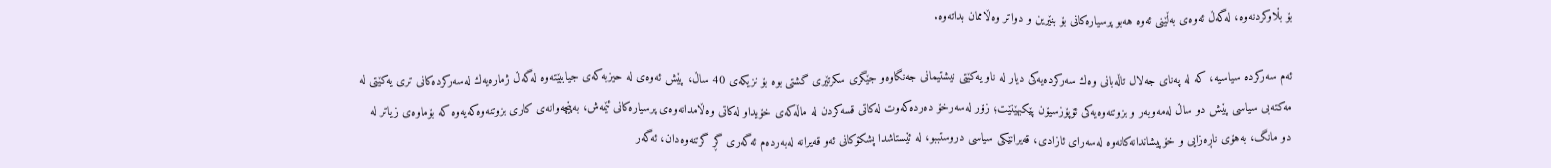بۆ بڵاوكردنه‌وه‌، له‌گه‌ڵ ئه‌وه‌ی‌ به‌ڵێنی ئه‌وه‌ هه‌بو پرسیاره‌كانی‌ بۆ بنێرین و دواتر وه‌ڵاممان بداته‌وه‌.

ئه‌م سه‌ركرده‌ سیاسیه‌، كه‌ له‌ په‌نای‌ جه‌لال تاڵه‌بانی وه‌ك سه‌ركرده‌یه‌كی دیار له‌ ناو یه‌كێتی نیشتیمانی‌ جه‌نگاوه‌و جێگری‌ سكرتێری گشتی‌ بوه‌ بۆ نزیكه‌ی‌ 40 ساڵ، پێش ئه‌وه‌ی‌ له‌ حیزبه‌كه‌ی‌ جیاببێته‌وه‌ له‌گه‌ڵ ژماره‌یه‌ك له‌سه‌ركرده‌كانی‌ تری‌ یه‌كێتی له‌ مه‌كته‌بی سیاسی پێش دو ساڵ له‌مه‌وبه‌ر و بزوتنه‌وه‌یه‌كی ئۆپۆزسیۆن پێكبهێنێت؛ زۆر له‌سه‌رخۆ ده‌رده‌كه‌وت له‌كاتی‌ قسه‌كردن له‌ ماڵه‌كه‌ی‌ خۆیداو له‌كاتی‌‌‌‌‌‌‌‌‌‌‌‌‌‌‌ وه‌ڵامدانه‌وه‌ی‌ پرسیاره‌كانی ئێمه‌ش، به‌پێچه‌وانه‌ی‌ كاری‌ بزوتنه‌وه‌كه‌یه‌وه‌ كه‌ بۆماوه‌ی‌ زیاتر له‌ دو مانگ، به‌هۆی‌ ناڕه‌زایی و خۆپیشاندانه‌كانه‌وه‌ له‌سه‌رای‌ ئازادی، قه‌یرانێكی‌ سیاسی دروستببو،‌ له‌ ئێستاشدا پشكۆكانی‌ ئه‌و قه‌یرانه‌ له‌به‌رده‌م ئه‌گه‌ری‌ گڕ گرتنه‌وه‌دان، ئه‌گه‌ر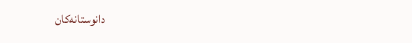دا‌‌‌‌‌‌‌‌‌‌‌‌‌‌‌‌‌‌‌‌‌‌‌‌‌‌‌‌‌‌‌نوستانه‌كان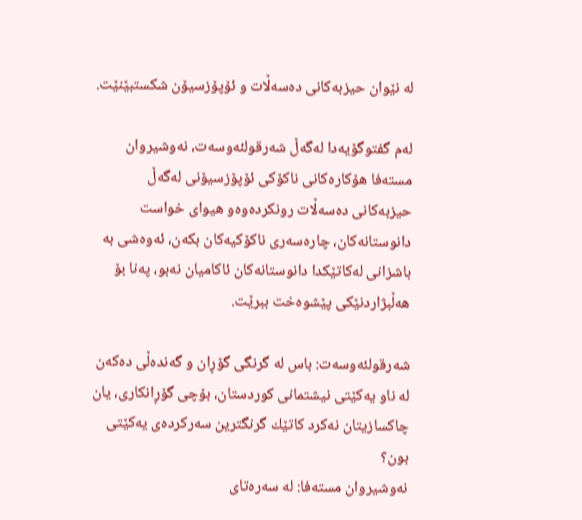له‌ نێوان حیزبه‌كانی ده‌سه‌ڵات و ئۆپۆزسیۆن شكستبێنێت.

له‌م گفتوگۆ‌یه‌دا له‌گه‌ڵ شه‌رقولئه‌وسه‌ت، نه‌وشیروان مسته‌فا هۆكاره‌كانی‌ ناكۆكی ئۆپۆزسیۆنی‌ له‌گه‌ڵ حیزبه‌كانی‌ ده‌سه‌ڵات رونكرده‌وه‌و هیوای‌ خواست دانوستانه‌كان، چاره‌سه‌ری‌ ناكۆكیه‌كان بكه‌ن، ئه‌وه‌شی به‌ باشزانی‌ له‌كاتێكدا دانوستانه‌كان ئاكامیان نه‌بو، په‌نا بۆ هه‌ڵبژاردنێكی پێشوه‌خت ببرێت.

شه‌رقولئه‌وسه‌ت: باس له‌ گرنگی گۆڕان و گه‌نده‌ڵی‌ ده‌كه‌ن له‌ ناو یه‌كێتی‌ نیشتمانی‌ كوردستان، بۆچی گۆڕانكاری‌، یان چاكسازیتان نه‌كرد كاتێك گرنگترین سه‌ركرده‌ی یه‌كێتی‌ بون؟
نه‌وشیروان مسته‌فا: له‌ سه‌ره‌تای‌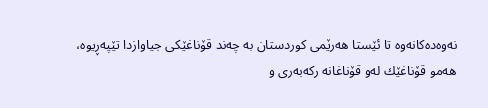نه‌وه‌ده‌كانه‌وه‌ تا ئێستا هه‌رێمی‌ كوردستان به‌ چه‌ند قۆناغێكی جیاوازدا تێپه‌ڕیوه‌، هه‌مو قۆناغێك له‌و قۆناغانه‌ ركه‌به‌ری‌ و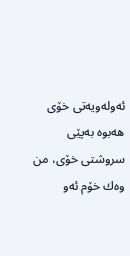ئه‌وله‌ویه‌تی خۆی‌ هه‌بوه‌ به‌پێی‌ سروشتی‌ خۆی‌، من وه‌ك خۆم ئه‌و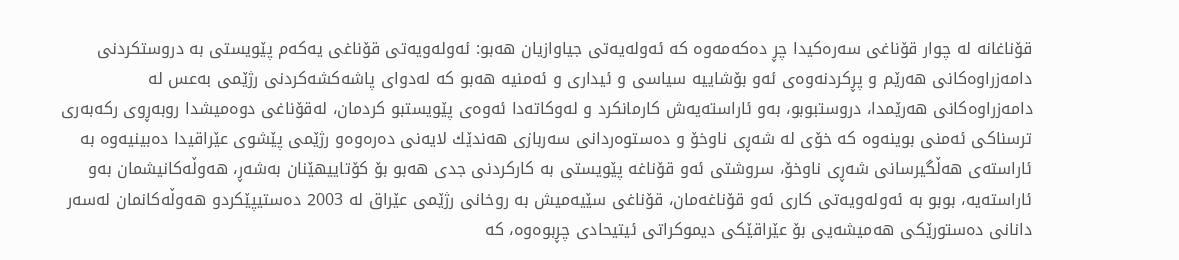قۆناغانه‌ له‌ چوار قۆناغی‌ سه‌ره‌كیدا چڕ ده‌كه‌مه‌وه‌ كه‌ ئه‌وله‌یه‌تی‌ جیاوازیان هه‌بو: ئه‌وله‌ویه‌تی قۆناغی یه‌كه‌م پێویستی‌ به‌ دروستكردنی دامه‌زراوه‌كانی‌ هه‌رێم و پڕكردنه‌وه‌ی‌ ئه‌و بۆشاییه‌ سیاسی و ئیداری و ئه‌منیه‌ هه‌بو كه‌ له‌دوای‌ پاشه‌كشه‌كردنی رژێمی‌ به‌عس له‌ دامه‌زراوه‌كانی هه‌رێمدا، دروستبوبو، به‌و ئاراسته‌یه‌ش كارمانكرد و له‌وكاته‌دا ئه‌وه‌ی‌ پێویستبو كردمان، له‌قۆناغی دوه‌میشدا روبه‌ڕوی‌ ركه‌به‌ری‌ ترسناكی ئه‌منی بوینه‌وه‌ كه‌ خۆی‌ له‌ شه‌ڕی‌ ناوخۆ و ده‌ستوه‌ردانی‌ سه‌ربازی هه‌ندێك لایه‌نی‌ ده‌ره‌وه‌و رژێمی پێشوی‌ عێراقیدا ده‌بینیه‌وه‌ به‌ ئاراسته‌ی‌ هه‌ڵگیرسانی‌ شه‌ڕی‌ ناوخۆ، سروشتی‌ ئه‌و قۆناغه‌ پێویستی‌ به‌ كاركردنی جدی هه‌بو بۆ كۆتاییهێنان به‌شه‌ڕ، هه‌وڵه‌كانیشمان به‌و ئاراسته‌یه‌، بوبو به‌ ئه‌وله‌ویه‌تی كاری‌ ئه‌و قۆناغه‌مان، قۆناغی سێیه‌میش به‌ روخانی‌ رژێمی عێراق له‌ 2003 ده‌ستیپێكردو هه‌وڵه‌كانمان له‌سه‌ر دانانی‌ ده‌ستورێكی هه‌میشه‌یی بۆ عێراقێكی دیموكراتی ئیتیحادی چڕبوه‌وه‌، كه‌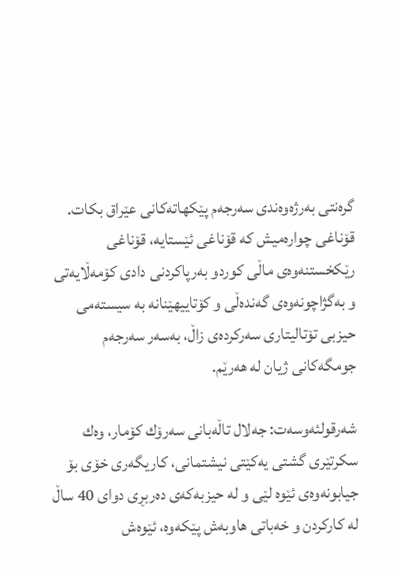گره‌نتی به‌رژه‌وه‌ندی سه‌رجه‌م پێكهاته‌كانی‌ عێراق بكات. قۆناغی چواره‌میش كه‌ قۆناغی ئێستایه‌، قۆناغی رێكخستنه‌وه‌ی‌ ماڵی‌ كوردو به‌رپاكردنی دادی‌ كۆمه‌ڵایه‌تی‌ و به‌گژاچونه‌وه‌ی‌ گه‌نده‌ڵی‌ و كۆتاییهێنانه‌ به‌ سیسته‌می حیزبی تۆتالیتاری‌ سه‌ركرده‌ی زاڵ، به‌سه‌ر سه‌رجه‌م جومگه‌كانی‌ ژیان له‌ هه‌رێم.

شه‌رقولئه‌وسه‌ت: جه‌لال تاڵه‌بانی سه‌رۆك كۆمار، وه‌ك سكرتێری‌ گشتی‌ یه‌كێتی نیشتمانی‌، كاریگه‌ری خۆی‌ بۆ جیابونه‌وه‌ی‌ ئێوه‌ لێی‌ و له‌ حیزبه‌كه‌ی‌ ده‌ربڕی‌ دوای‌ 40 ساڵ له‌ كاركردن و خه‌باتی هاوبه‌ش پێكه‌وه‌، ئێوه‌ش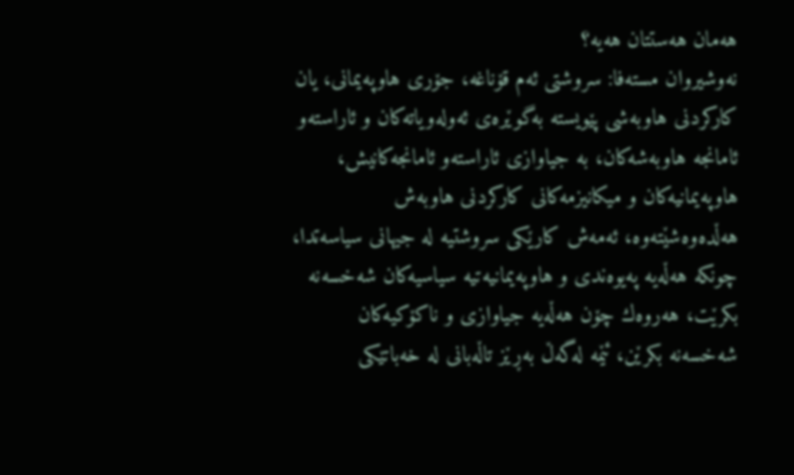هه‌مان هه‌ستتان هه‌یه‌؟
نه‌وشیروان مسته‌فا: سروشتی‌ ئه‌م قۆناغه‌، جۆری‌ هاوپه‌یمانی‌، یان كاركردنی هاوبه‌شی پێویسته‌ به‌گوێره‌ی‌ ئه‌وله‌ویاته‌كان و ئاراسته‌و ئامانجه‌ هاوبه‌شه‌كان، به‌ جیاوازی‌ ئاراسته‌و ئامانجه‌كانیش، هاوپه‌یمانیه‌كان و میكانیزمه‌كانی‌ كاركردنی هاوبه‌ش هه‌ڵده‌وه‌شێته‌وه‌، ئه‌مه‌ش كارێكی سروشتیه‌ له‌ جیهانی سیاسه‌تدا، چونكه‌ هه‌ڵه‌یه‌ په‌یوه‌ندی و هاوپه‌یمانیه‌تیه‌ سیاسیه‌كان شه‌خسه‌نه‌ بكرێت، هه‌روه‌ك چۆن هه‌ڵه‌یه‌ جیاوازی و ناكۆكیه‌كان شه‌خسه‌نه‌ بكرێن، ئێمه‌ له‌گه‌ڵ به‌ڕێز تاڵه‌بانی له‌ خه‌باتێكی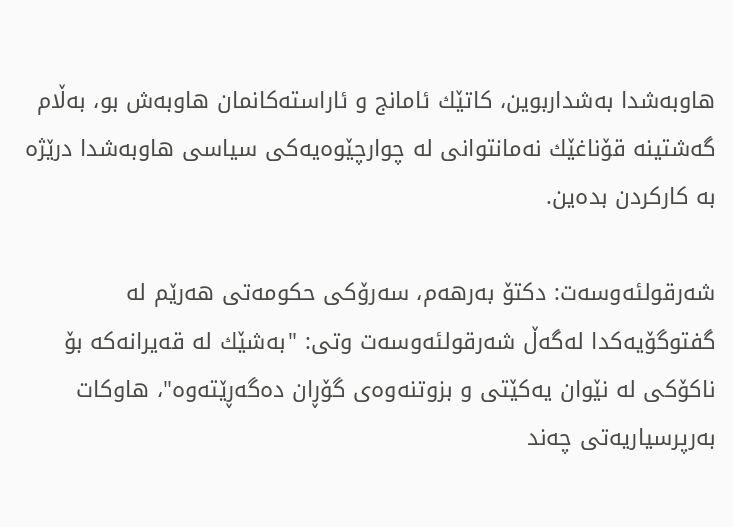هاوبه‌شدا به‌شداربوین، كاتێك ئامانج و ئاراسته‌كانمان هاوبه‌ش بو، به‌ڵام گه‌شتینه‌ قۆناغێك نه‌مانتوانی‌ له‌ چوارچێوه‌یه‌كی سیاسی هاوبه‌شدا درێژه‌ به‌ كاركردن بده‌ین.

شه‌رقولئه‌وسه‌ت: دكتۆ به‌رهه‌م، سه‌رۆكی حكومه‌تی هه‌رێم له‌ گفتوگۆیه‌كدا له‌گه‌ڵ شه‌رقولئه‌وسه‌ت وتی: "به‌شێك له‌ قه‌یرانه‌كه‌ بۆ ناكۆكی‌ له‌ نێوان یه‌كێتی‌ و بزوتنه‌وه‌ی‌ گۆڕان ده‌گه‌ڕێته‌وه‌"، هاوكات به‌رپرسیاریه‌تی چه‌ند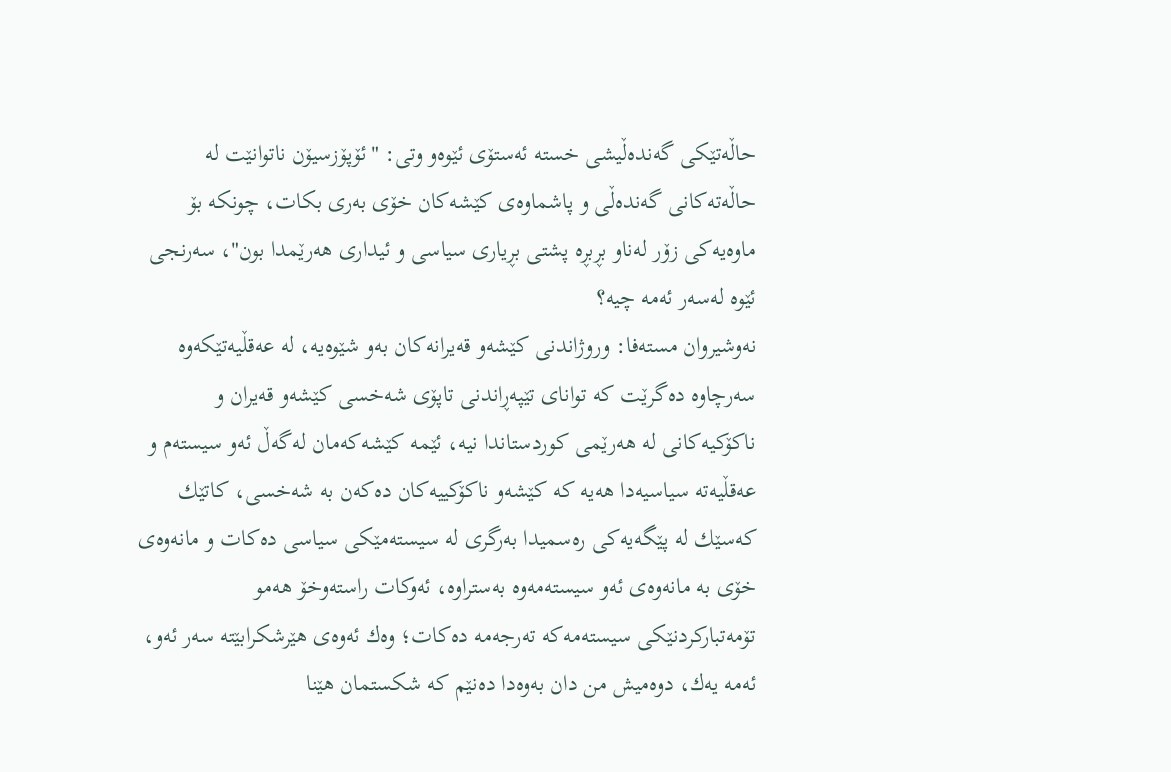حاڵه‌تێكی گه‌نده‌ڵیشی‌ خسته‌ ئه‌ستۆی‌ ئێوه‌و وتی: "ئۆپۆزسیۆن ناتوانێت له‌ حاڵه‌ته‌كانی‌ گه‌نده‌ڵی‌ و پاشماوه‌ی‌ كێشه‌كان خۆی‌ به‌ری بكات، چونكه‌ بۆ ماوه‌یه‌كی زۆر له‌ناو بڕبڕه‌ پشتی‌ بڕیاری‌ سیاسی و ئیداری‌ هه‌رێمدا بون"، سه‌رنجی ئێوه‌ له‌سه‌ر ئه‌مه‌ چیه‌؟
نه‌وشیروان مسته‌فا: وروژاندنی كێشه‌و قه‌یرانه‌كان به‌و شێوه‌یه‌، له‌ عه‌قڵیه‌تێكه‌وه‌ سه‌رچاوه‌ ده‌گرێت كه‌ توانای‌ تێپه‌ڕاندنی تاپۆی‌ شه‌خسی‌ كێشه‌و قه‌یران و ناكۆكیه‌كانی‌‌ له‌ هه‌رێمی كوردستاندا نیه‌، ئێمه‌ كێشه‌كه‌مان له‌گه‌ڵ ئه‌و سیسته‌م و عه‌قڵیه‌ته‌ سیاسیه‌دا هه‌یه‌ كه‌ كێشه‌و ناكۆكییه‌كان ده‌كه‌ن به‌ شه‌خسی‌، كاتێك كه‌سێك له‌ پێگه‌یه‌كی ره‌سمیدا به‌رگری‌ له‌ سیسته‌مێكی سیاسی‌ ده‌كات و مانه‌وه‌ی‌ خۆی‌ به‌ مانه‌وه‌ی‌ ئه‌و سیسته‌مه‌وه‌ به‌ستراوه‌، ئه‌وكات راسته‌وخۆ هه‌مو تۆمه‌تباركردنێكی سیسته‌مه‌كه‌ ته‌رجه‌مه‌ ده‌كات؛ وه‌ك ئه‌وه‌ی‌ هێرشكرابێته‌ سه‌ر ئه‌و، ئه‌مه‌ یه‌ك، دوه‌میش من دان به‌وه‌دا ده‌نێم كه‌ شكستمان هێنا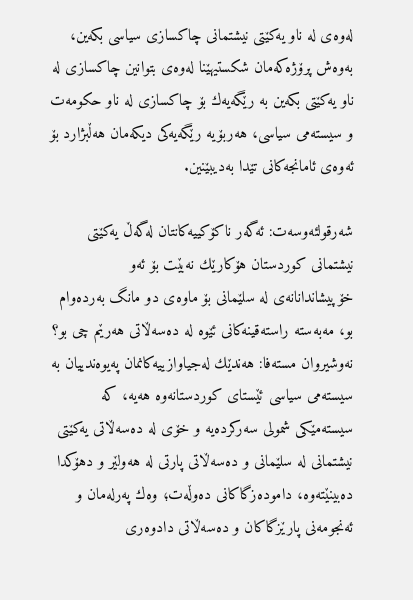له‌وه‌ی‌ له‌ ناو یه‌كێتی‌ نیشتمانی‌ چاكسازی سیاسی بكه‌ین، به‌وه‌ش پرۆژه‌كه‌مان شكستیهێنا له‌وه‌ی‌ بتوانین چاكسازی له‌ ناو یه‌كێتی بكه‌ین به‌ رێگه‌یه‌ك بۆ چاكسازی له‌ ناو حكومه‌ت و سیسته‌می سیاسی، هه‌ربۆیه‌ رێگه‌یه‌كی دیكه‌مان هه‌ڵبژارد بۆ ئه‌وه‌ی‌ ئامانجه‌كانی‌ تێدا به‌دیبێنین.

شه‌رقولئه‌وسه‌ت: ئه‌گه‌ر ناكۆكییه‌كانتان له‌گه‌ڵ یه‌كێتی نیشتمانی‌ كوردستان هۆكارێك نه‌بێت بۆ ئه‌و خۆپیشاندانانه‌ی‌ له‌ سلێمانی‌ بۆ ماوه‌ی‌ دو مانگ به‌رده‌وام بو، مه‌به‌سته‌ راسته‌قینه‌كانی‌ ئێوه‌ له‌ ده‌سه‌ڵاتی هه‌رێم چی بو؟
نه‌وشیروان مسته‌فا: هه‌ندێك له‌جیاوازییه‌كانمان په‌یوه‌ندییان به‌ سیسته‌می سیاسی ئێستای‌ كوردستانه‌وه‌ هه‌یه‌، كه‌ سیسته‌مێكی شمولی‌ سه‌ركرده‌یه‌ و خۆی‌ له‌ ده‌سه‌ڵاتی‌ یه‌كێتی‌ نیشتمانی‌ له‌ سلێمانی‌ و ده‌سه‌ڵاتی‌ پارتی له‌ هه‌ولێر و دهۆكدا ده‌بینێته‌وه‌، داموده‌زگاكانی‌ ده‌وڵه‌ت؛ وه‌ك په‌رله‌مان و ئه‌نجومه‌نی پارێزگاكان و ده‌سه‌ڵاتی‌ دادوه‌ری‌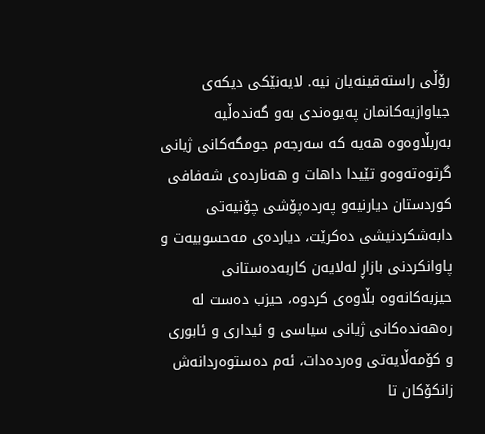رۆڵی‌ راسته‌قینه‌یان نیه‌. لایه‌نێكی دیكه‌ی‌ جیاوازیه‌كانمان په‌یوه‌ندی به‌و گه‌نده‌ڵیه‌ به‌ربڵاوه‌وه‌ هه‌یه‌ كه‌ سه‌رجه‌م جومگه‌كانی‌ ژیانی گرتوه‌ته‌وه‌و تێیدا داهات و هه‌نارده‌ی‌ شه‌فافی كوردستان دیارنیه‌و په‌رده‌پۆشی چۆنیه‌تی دابه‌شكردنیشی ده‌كرێت، دیارده‌ی‌ مه‌حسوبیه‌ت و پاوانكردنی بازاڕ له‌لایه‌ن كاربه‌ده‌ستانی‌ حیزبه‌كانه‌وه‌ بڵاوه‌ی کردوه‌، حیزب ده‌ست له‌ ره‌هه‌نده‌كانی‌ ژیانی سیاسی و ئیداری‌ و ئابوری‌ و كۆمه‌ڵایه‌تی‌ وه‌رده‌دات، ئه‌م ده‌ستوه‌ردانه‌ش زانكۆكان تا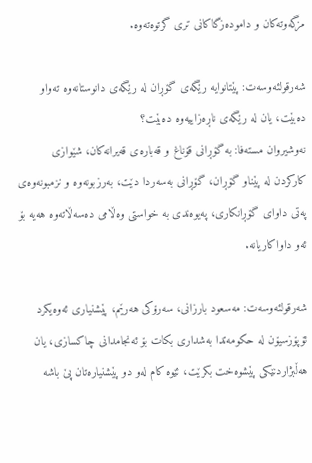مزگه‌وته‌كان و داموده‌زگاكانی‌ تری‌ گرتوه‌ته‌وه‌.

شه‌رقولئه‌وسه‌ت: پێتانوایه‌ رێگه‌ی‌ گۆڕان له‌ رێگه‌ی‌ دانوستانه‌وه‌ ته‌واو ده‌بێت، یان له‌ رێگه‌ی‌ ناڕه‌زاییه‌وه‌ ده‌بێت؟
نه‌وشیروان مسته‌فا: به‌ گۆڕانی قۆناغ و قه‌باره‌ی‌ قه‌یرانه‌كان، شێوازی‌ كاركردن له‌ پێناو گۆڕان، گۆڕانی‌ به‌سه‌ردا دێت، به‌رزبونه‌وه‌ و نزمبونه‌وه‌ی‌ په‌تی داوای‌ گۆڕانكاری‌، په‌یوه‌ندی به‌ خواستی‌ وه‌ڵامی‌ ده‌سه‌ڵاته‌وه‌ هه‌یه‌ بۆ ئه‌و داواكاریانه‌.

شه‌رقولئه‌وسه‌ت: مه‌سعود بارزانی، سه‌رۆكی هه‌رێم، پێشنیاری‌ ئه‌وه‌یكرد ئۆپۆزسیۆن له‌ حكومه‌تدا به‌شداری‌ بكات بۆ ئه‌نجامدانی‌ چاكسازی‌، یان هه‌ڵبژاردنێكی پێشوه‌خت بكرێت، ئێوه‌ كام له‌و دو پێشنیاره‌تان پێ باشه‌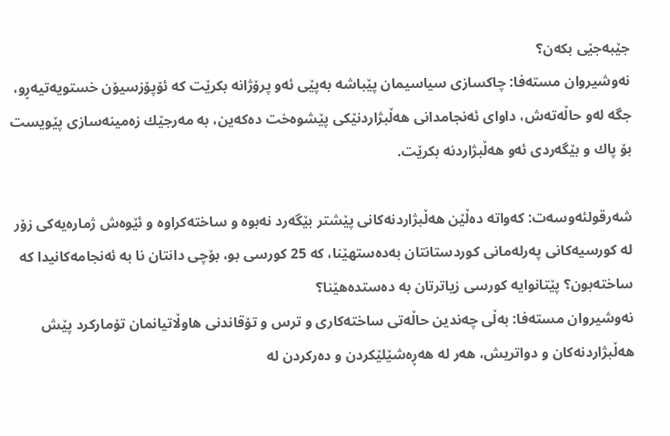جێبه‌جێی‌ بكه‌ن؟
نه‌وشیروان مسته‌فا: چاكسازی سیاسیمان پێباشه‌ به‌پێی‌ ئه‌و پرۆژانه‌ بكرێت كه‌ ئۆپۆزسیۆن خستویه‌تیه‌ڕو، جگه‌ له‌و حاڵه‌ته‌ش، داوای‌ ئه‌نجامدانی‌ هه‌ڵبژاردنێكی پێشوه‌خت ده‌كه‌ین، به‌ مه‌رجێك زه‌مینه‌سازی پێویست بۆ پاك و بێگه‌ردی ئه‌و هه‌ڵبژاردنه‌ بكرێت.

شه‌رقولئه‌وسه‌ت: كه‌واته‌ ده‌ڵێن هه‌ڵبژاردنه‌كانی‌ پێشتر بێگه‌رد نه‌بوه ‌و ساخته‌كراوه‌ و ئێوه‌ش ژماره‌یه‌كی زۆر له‌ كورسیه‌كانی‌ په‌رله‌مانی‌ كوردستانتان به‌ده‌ستهێنا، كه‌ 25 كورسی بو، بۆچی دانتان نا به‌ ئه‌نجامه‌كانیدا كه‌ ساخته‌بون؟ پێتانوایه‌ كورسی زیاترتان به‌ ده‌ستده‌هێنا؟
نه‌وشیروان مسته‌فا: به‌ڵی‌ چه‌ندین حاڵه‌تی ساخته‌كاری و ترس و تۆقاندنی هاوڵاتیانمان تۆماركرد پێش هه‌ڵبژاردنه‌كان و دواتریش، هه‌ر له‌ هه‌ڕه‌شێلێكردن و ده‌ركردن له‌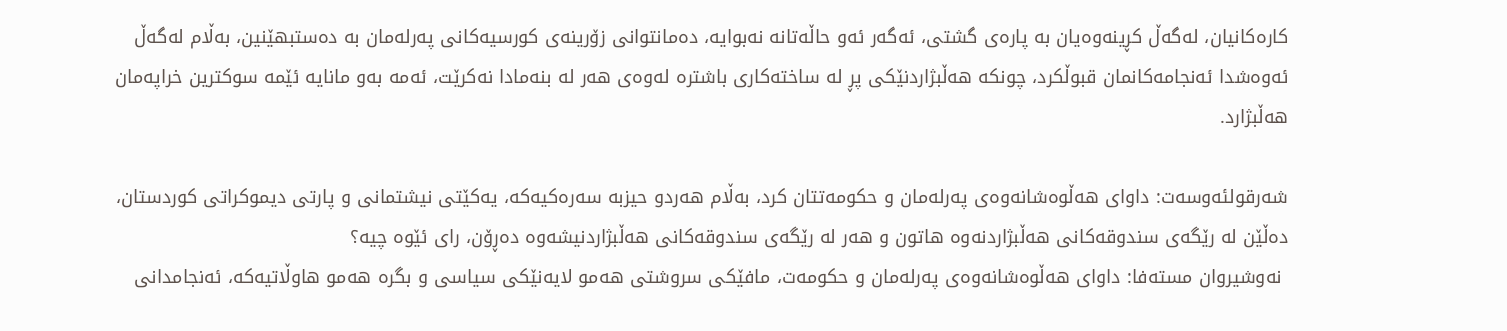كاره‌كانیان، له‌گه‌ڵ كڕینه‌وه‌یان به‌ پاره‌ی‌ گشتی‌، ئه‌گه‌ر ئه‌و حاڵه‌تانه‌ نه‌بوایه‌، ده‌مانتوانی زۆرینه‌ی‌ كورسیه‌كانی‌ په‌رله‌مان به‌ ده‌ستبهێنین، به‌ڵام له‌گه‌ڵ ئه‌وه‌شدا ئه‌نجامه‌كانمان قبوڵكرد، چونكه‌ هه‌ڵبژاردنێكی پڕ له‌ ساخته‌كاری‌ باشتره‌ له‌وه‌ی‌ هه‌ر له‌ بنه‌مادا نه‌كرێت، ئه‌مه‌ به‌و مانایه‌ ئێمه‌ سوكترین خراپه‌مان هه‌ڵبژارد.

شه‌رقولئه‌وسه‌ت: داوای‌ هه‌ڵوه‌شانه‌وه‌ی په‌رله‌مان و حكومه‌تتان كرد، به‌ڵام هه‌ردو حیزبه‌ سه‌ره‌كیه‌كه‌، یه‌كێتی‌ نیشتمانی‌ و پارتی دیموكراتی كوردستان، ده‌ڵێن له‌ رێگه‌ی‌ سندوقه‌كانی‌ هه‌ڵبژاردنه‌وه‌ هاتون و هه‌ر له‌ رێگه‌ی‌ سندوقه‌كانی‌ هه‌ڵبژاردنیشه‌وه‌ ده‌ڕۆن، رای‌ ئێوه‌ چیه‌؟
 نه‌وشیروان مسته‌فا: داوای‌ هه‌ڵوه‌شانه‌وه‌ی‌ په‌رله‌مان و حكومه‌ت، مافێكی سروشتی‌ هه‌مو لایه‌نێكی سیاسی و بگره‌ هه‌مو هاوڵاتیه‌كه‌، ئه‌نجامدانی‌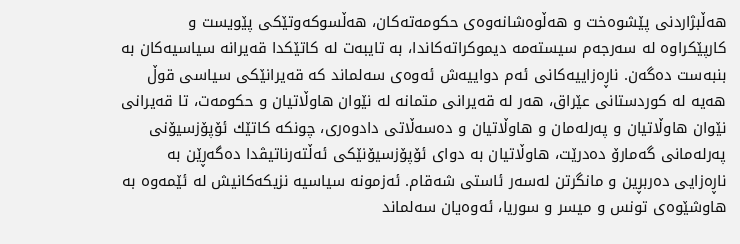هه‌ڵبژاردنی پێشوه‌خت و هه‌ڵوه‌شانه‌وه‌ی‌ حكومه‌ته‌كان، هه‌ڵسوكه‌وتێكی پێویست و كارپێكراوه‌ له‌ سه‌رجه‌م سیسته‌مه‌ دیموكراته‌كاندا، به‌ تایبه‌ت له‌ كاتێكدا قه‌یرانه‌ سیاسیه‌كان به‌ بنبه‌ست ده‌گه‌ن. ناڕه‌زاییه‌كانی‌ ئه‌م دواییه‌ش ئه‌وه‌ی‌ سه‌لماند كه‌ قه‌یرانێكی سیاسی قوڵ هه‌یه‌ له‌ كوردستانی‌ عێراق، هه‌ر له‌ قه‌یرانی متمانه‌ له‌ نێوان هاوڵاتیان و حكومه‌ت، تا قه‌یرانی نێوان هاوڵاتیان و په‌رله‌مان و هاوڵاتیان و ده‌سه‌ڵاتی‌ دادوه‌ری‌، چونكه‌ كاتێك ئۆپۆزسیۆنی‌ په‌رله‌مانی‌ گه‌مارۆ ده‌درێت، هاوڵاتیان به‌ دوای‌ ئۆپۆزسیۆنێكی‌ ئه‌ڵته‌رناتیڤدا ده‌گه‌ڕێن به‌ ناڕه‌زایی ده‌ربڕین و مانگرتن له‌سه‌ر ئاستی‌ شه‌قام. ئه‌زمونه‌ سیاسیه‌ نزیكه‌كانیش له‌ ئێمه‌وه‌ به‌ هاوشێوه‌ی تونس و میسر و سوریا، ئه‌وه‌یان سه‌لماند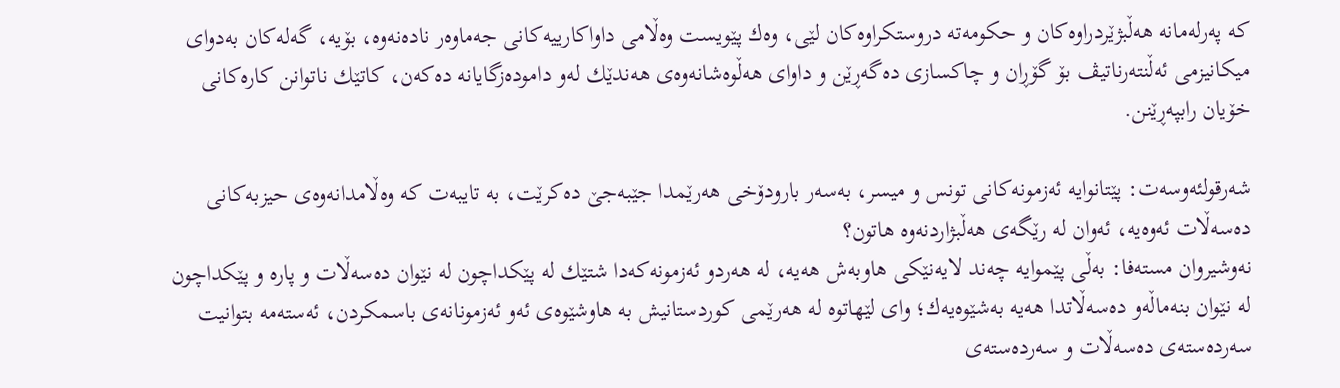كه‌ په‌رله‌مانه‌ هه‌ڵبژێردراوه‌كان و حكومه‌ته‌ دروستكراوه‌كان لێی‌، وه‌ك پێویست وه‌ڵامی داواكارییه‌كانی‌ جه‌ماوه‌ر ناده‌نه‌وه‌، بۆیه‌، گه‌له‌كان به‌دوای‌ میكانیزمی ئه‌ڵنته‌رناتیڤ بۆ گۆڕان و چاكسازی ده‌گه‌ڕێن و داوای‌ هه‌ڵوه‌شانه‌وه‌ی‌ هه‌ندێك له‌و داموده‌زگایانه‌ ده‌كه‌ن، كاتێك ناتوانن كاره‌كانی‌ خۆیان رابپه‌ڕێنن.

شه‌رقولئه‌وسه‌ت: پێتانوایه‌ ئه‌زمونه‌كانی‌ تونس و میسر، به‌سه‌ر بارودۆخی هه‌رێمدا جێبه‌جێ ده‌كرێت، به‌ تایبه‌ت كه‌ وه‌ڵامدانه‌وه‌ی‌ حیزبه‌كانی‌ ده‌سه‌ڵات ئه‌وه‌یه‌، ئه‌وان له‌ رێگه‌ی‌ هه‌ڵبژاردنه‌وه‌ هاتون؟
نه‌وشیروان مسته‌فا: به‌ڵی‌ پێموایه‌ چه‌ند لایه‌نێكی هاوبه‌ش هه‌یه‌، له‌ هه‌ردو ئه‌زمونه‌كه‌دا شتێك له‌ پێكداچون له‌ نێوان ده‌سه‌ڵات و پاره‌ و پێكداچون له‌ نێوان بنه‌ماڵه‌و ده‌سه‌ڵاتدا هه‌یه‌ به‌شێوه‌یه‌ك؛ وای‌ لێهاتوه‌ له‌ هه‌رێمی كوردستانیش به‌ هاوشێوه‌ی‌ ئه‌و ئه‌زمونانه‌ی‌ باسمكردن، ئه‌سته‌مه‌ بتوانیت سه‌رده‌سته‌ی‌ ده‌سه‌ڵات و سه‌رده‌سته‌ی‌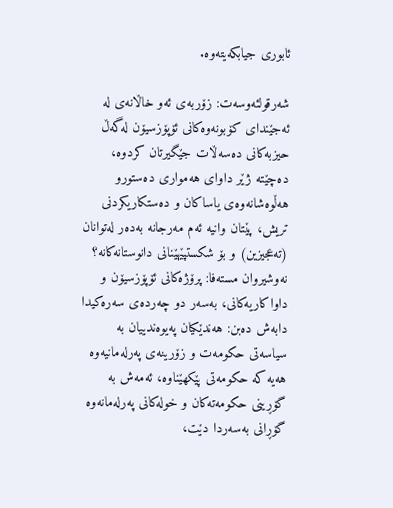ئابوری‌ جیابكه‌یته‌وه‌.

شه‌رقولئه‌وسه‌ت: زۆربه‌ی‌ ئه‌و خاڵانه‌ی‌ له‌ ئه‌جێندای‌ كۆبونه‌وه‌كانی‌ ئۆپۆزسیۆن له‌گه‌ڵ حیزبه‌كانی‌ ده‌سه‌ڵات جێگیرتان كردوه‌، ده‌چێته‌ ژێر داوای‌ هه‌مواری‌ ده‌ستورو هه‌ڵوه‌شانه‌وه‌ی‌ یاساكان و ده‌ستكاریكردنی تریش، پێتان وانیه‌ ئه‌م مه‌رجانه‌ به‌ده‌ر له‌توانان (ته‌عجیزین) و بۆ شكستپێهێنانی‌ دانوستانه‌كانه‌؟
نه‌وشیروان مسته‌فا: پرۆژه‌كانی‌ ئۆپۆزسیۆن و داواكاریه‌كانی‌، به‌سه‌ر دو چه‌رده‌ی‌ سه‌ره‌كیدا دابه‌ش ده‌بن: هه‌ندێكیان په‌یوه‌ندییان به‌ سیاسه‌تی حكومه‌ت و زۆرینه‌ی‌ په‌رله‌مانیه‌وه‌ هه‌یه‌ كه‌ حكومه‌تی پێكهێناوه‌، ئه‌مه‌ش به‌ گۆڕینی‌ حكومه‌ته‌كان و خوله‌كانی‌ په‌رله‌مانه‌وه‌ گۆڕانی‌ به‌سه‌ردا دێت،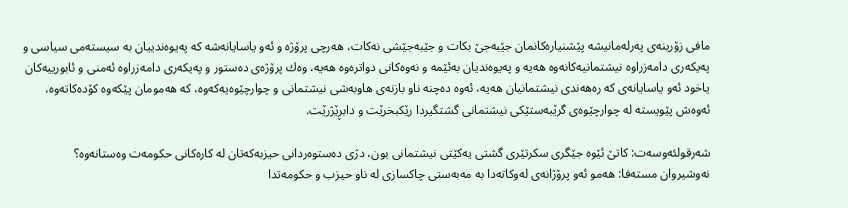مافی زۆرینه‌ی‌ په‌رله‌مانیشه‌ پێشنیاره‌كانمان جێبه‌جێ بكات و جێبه‌جێشی نه‌كات، هه‌رچی پرۆژه‌ و ئه‌و یاسایانه‌شه‌ كه‌ په‌یوه‌ندییان به‌ سیسته‌می سیاسی و په‌یكه‌ری‌ دامه‌زراوه‌ نیشتمانیه‌كانه‌وه‌ هه‌یه‌ و په‌یوه‌ندیان به‌ئێمه‌ و نه‌وه‌كانی دواتره‌وه‌ هه‌یه‌، وه‌ك پرۆژه‌ی‌ ده‌ستور و په‌یكه‌ری‌ دامه‌زراوه‌ ئه‌منی و ئابورییه‌كان یاخود ئه‌و یاسایانه‌ی‌ كه‌ ره‌هه‌ندی‌ نیشتمانیان هه‌یه‌، ئه‌وه‌ ده‌چنه‌ ناو بازنه‌ی‌ هاوبه‌شی نیشتمانی‌ و چوارچێوه‌یه‌كه‌وه،‌ كه‌ هه‌مومان پێكه‌وه‌ كۆده‌كاته‌وه‌، ئه‌وه‌ش پێویسته‌ له‌ چوارچێوه‌ی‌ گرێبه‌ستێكی نیشتمانی‌ گشتگیردا رێكبخرێت و دابڕێژرێت.

شه‌رقولئه‌وسه‌ت: كاتێ ئێوه‌ جێگری‌ سكرتێری‌ گشتی‌ یه‌كێتی نیشتمانی‌ بون، دژی‌ ده‌ستوه‌ردانی‌ حیزبه‌كه‌تان له‌ كاره‌كانی‌ حكومه‌ت وه‌ستانه‌وه‌؟
نه‌وشیروان مسته‌فا: هه‌مو ئه‌و پرۆژانه‌ی‌ له‌وكاته‌دا به‌ مه‌به‌ستی‌ چاكسازی له‌ ناو حیزب و حكومه‌تدا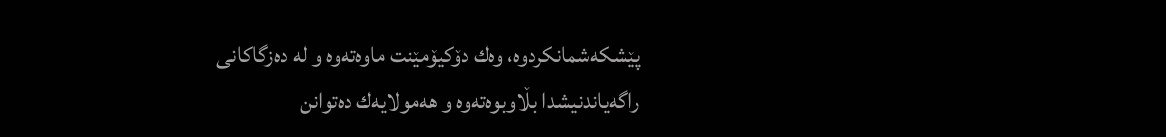پێشكه‌شمانكردوه‌، وه‌ك دۆكیۆمێنت ماوه‌ته‌وه‌ و له‌ ده‌زگاكانی‌ راگه‌یاندنیشدا بڵاوبوه‌ته‌وه‌ و هه‌مولایه‌ك ده‌توانن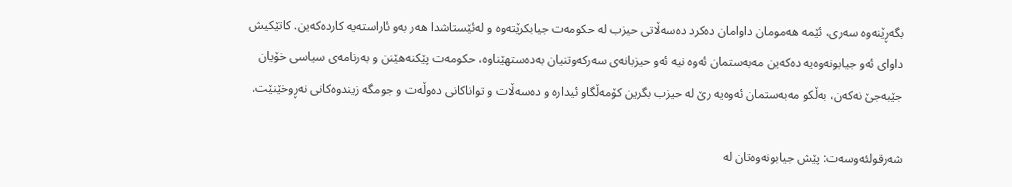بگه‌ڕێنه‌وه‌ سه‌ری‌، ئێمه‌ هه‌مومان داوامان ده‌كرد ده‌سه‌ڵاتی‌ حیزب له‌ حكومه‌ت جیابكرێته‌وه‌ و له‌ئێستاشدا هه‌ر به‌و ئاراسته‌یه‌ كارده‌كه‌ین. كاتێكیش داوای‌ ئه‌و جیابونه‌وه‌یه‌ ده‌كه‌ین مه‌به‌ستمان ئه‌وه‌ نیه‌ ئه‌و حیزبانه‌ی‌ سه‌ركه‌وتنیان به‌ده‌ستهێناوه‌، حكومه‌ت پێكنه‌هێنن و به‌رنامه‌ی‌ سیاسی خۆیان جێبه‌جێ نه‌كه‌ن، به‌ڵكو مه‌به‌ستمان ئه‌وه‌یه‌ رێ له‌ حیزب بگرین كۆمه‌ڵگاو ئیداره ‌و ده‌سه‌ڵات و تواناكانی‌ ده‌وڵه‌ت و جومگه‌ زیندوه‌كانی نه‌ڕوخێنێت‌.

شه‌رقولئه‌وسه‌ت: پێش جیابونه‌وه‌تان له‌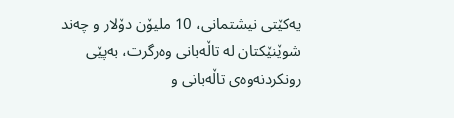یه‌كێتی‌ نیشتمانی‌، 10 ملیۆن دۆلار و چه‌ند شوێنێكتان له‌ تاڵه‌بانی‌ وه‌رگرت، به‌پێی‌ رونكردنه‌وه‌ی‌ تاڵه‌بانی‌ و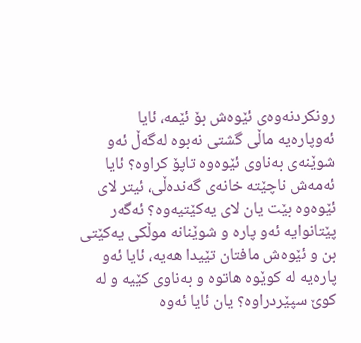رونكردنه‌وه‌ی‌ ئێوه‌ش بۆ ئێمه‌، ئایا ئه‌وپاره‌یه‌ ماڵی‌ گشتی‌ نه‌بوه‌ له‌گه‌ڵ ئه‌و شوێنه‌ی‌ به‌ناوی‌ ئێوه‌وه‌ تاپۆ كراوه‌؟ ئایا ئه‌مه‌ش ناچێته‌ خانه‌ی‌ گه‌نده‌ڵی‌، ئیتر لای‌ ئێوه‌وه‌ بێت یان لای‌ یه‌كێتیه‌وه‌؟ ئه‌گه‌ر پێتانوایه‌ ئه‌و پاره ‌و شوێنانه‌ موڵكی یه‌كێتی‌ بن و ئێوه‌ش مافتان تێیدا هه‌یه‌، ئایا ئه‌و پاره‌یه‌ له‌ كوێوه‌ هاتوه ‌و به‌ناوی‌‌ كێیه‌ و له‌ كوێ سپێردراوه‌؟ یان ئایا ئه‌وه‌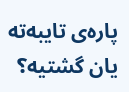پاره‌ی‌ تایبه‌ته‌ یان گشتیه‌؟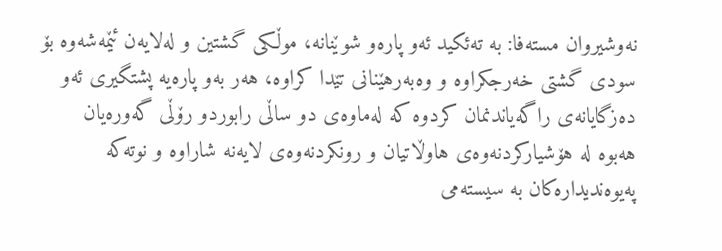نه‌وشیروان مسته‌فا: به‌ ته‌ئكید ئه‌و پاره‌و شوێنانه‌، موڵكی گشتین و له‌لایه‌ن ئێمه‌شه‌وه‌ بۆ سودی‌ گشتی‌ خه‌رجكراوه‌ و وه‌به‌رهێنانی‌ تێدا كراوه‌، هه‌ر به‌و پاره‌یه‌ پشتگیری‌ ئه‌و ده‌زگایانه‌ی‌ راگه‌یاندنمان كردوه‌ كه‌ له‌ماوه‌ی‌ دو ساڵی‌ رابوردو رۆڵی‌ گه‌وره‌یان هه‌بوه‌ له‌ هۆشیاركردنه‌وه‌ی‌ هاوڵاتیان و رونكردنه‌وه‌ی‌ لایه‌نه‌ شاراوه‌ و نوته‌كه‌ په‌یوه‌ندیداره‌كان به‌ سیسته‌می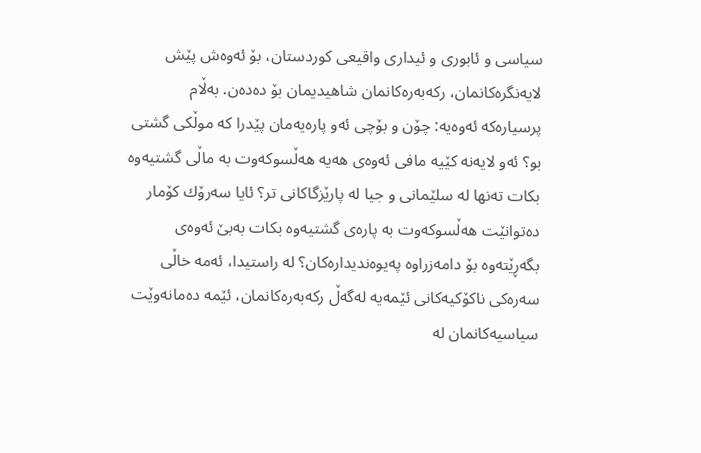سیاسی و ئابوری‌ و ئیداری‌ واقیعی كوردستان، بۆ ئه‌وه‌ش پێش لایه‌نگره‌كانمان، ركه‌به‌ره‌كانمان شاهیدیمان بۆ ده‌ده‌ن. به‌ڵام پرسیاره‌كه‌ ئه‌وه‌یه‌: چۆن و بۆچی‌ ئه‌و پاره‌یه‌مان پێدرا كه‌ موڵكی گشتی‌ بو؟ ئه‌و لایه‌نه‌ كێیه‌ مافی ئه‌وه‌ی‌ هه‌یه‌ هه‌ڵسوكه‌وت به‌ ماڵی‌ گشتیه‌وه‌ بكات ته‌نها له‌ سلێمانی‌ و جیا له‌ پارێزگاكانی‌ تر؟ ئایا سه‌رۆك كۆمار ده‌توانێت هه‌ڵسوكه‌وت به‌ پاره‌ی‌ گشتیه‌وه‌ بكات به‌بێ ئه‌وه‌ی‌ بگه‌ڕێته‌وه‌ بۆ دامه‌زراوه‌ په‌یوه‌ندیداره‌كان؟ له‌ راستیدا، ئه‌مه‌ خاڵی‌ سه‌ره‌كی ناكۆكیه‌كانی‌ ئێمه‌یه‌ له‌گه‌ڵ ركه‌به‌ره‌كانمان، ئێمه‌ ده‌مانه‌وێت سیاسیه‌كانمان له‌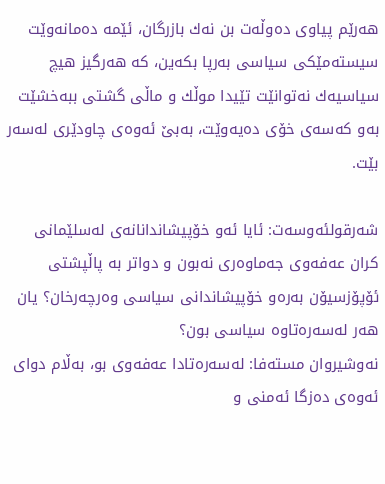هه‌رێم پیاوی ده‌وڵه‌ت بن نه‌ك بازرگان، ئێمه‌ ده‌مانه‌وێت سیسته‌مێكی‌ سیاسی‌ به‌رپا بكه‌ین، كه‌ هه‌رگیز هیچ سیاسیه‌ك نه‌توانێت تێیدا موڵك و ماڵی گشتی‌ ببه‌خشێت به‌و كه‌سه‌ی‌ خۆی‌ ده‌یه‌وێت، به‌بێ ئه‌وه‌ی‌ چاودێری‌ له‌سه‌ر بێت.

شه‌رقولئه‌وسه‌ت: ئایا ئه‌و خۆپیشاندانانه‌ی‌ له‌سلێمانی‌ كران عه‌فه‌وی‌ جه‌ماوه‌ری‌ نه‌بون و دواتر به‌ پاڵپشتی‌ ئۆپۆزسیۆن به‌ره‌و خۆپیشاندانی‌ سیاسی وه‌رچه‌رخان؟ یان هه‌ر له‌سه‌ره‌تاوه‌ سیاسی بون؟
نه‌وشیروان مسته‌فا: له‌سه‌ره‌تادا عه‌فه‌وی بو، به‌ڵام دوای‌ ئه‌وه‌ی‌ ده‌زگا ئه‌منی و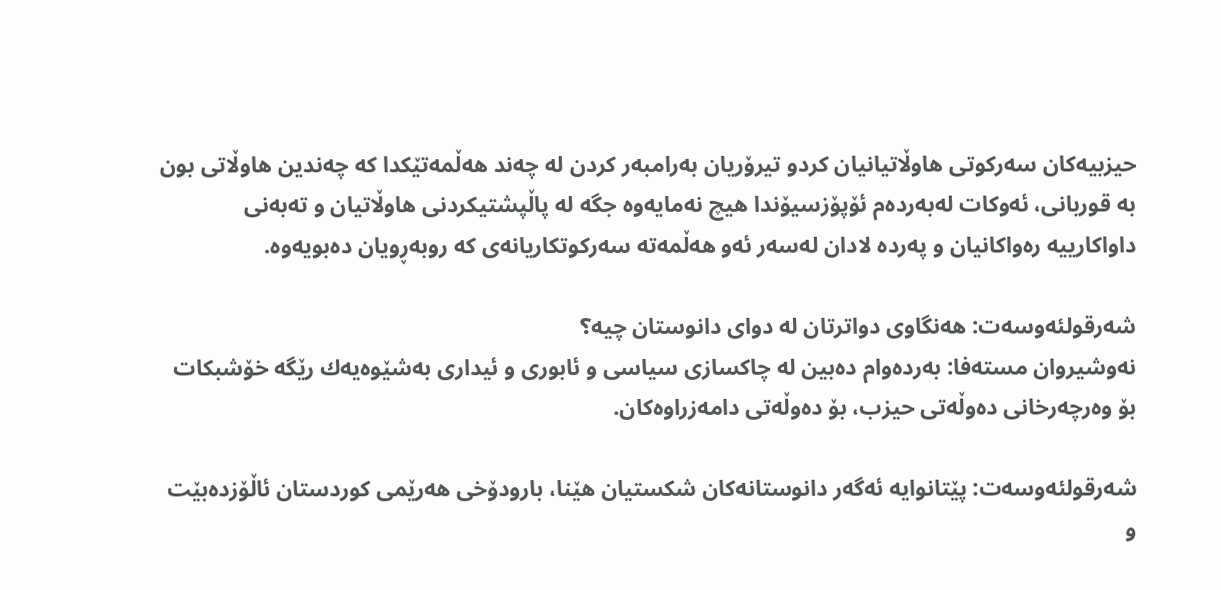حیزبیه‌كان سه‌ركوتی‌ هاوڵاتیانیان كردو تیرۆریان به‌رامبه‌ر كردن له‌ چه‌ند هه‌ڵمه‌تێكدا كه‌ چه‌ندین هاوڵاتی بون به‌ قوربانی، ئه‌وكات له‌به‌رده‌م ئۆپۆزسیۆندا هیچ نه‌مایه‌وه‌ جگه‌ له‌ پاڵپشتیكردنی هاوڵاتیان و ته‌به‌نی‌ داواكارییه‌ ره‌واكانیان و په‌رده‌ لادان له‌سه‌ر ئه‌و هه‌ڵمه‌ته‌ سه‌ركوتكاریانه‌ی‌ كه‌ روبه‌ڕویان ده‌بویه‌وه‌.

شه‌رقولئه‌وسه‌ت: هه‌نگاوی‌ دواترتان له‌ دوای‌ دانوستان چیه‌؟
نه‌وشیروان مسته‌فا: به‌رده‌وام ده‌بین له‌ چاكسازی سیاسی و ئابوری‌ و ئیداری‌ به‌شێوه‌یه‌ك رێگه‌ خۆشبكات بۆ وه‌رچه‌رخانی‌ ده‌وڵه‌تی حیزب، بۆ ده‌وڵه‌تی دامه‌زراوه‌كان.

شه‌رقولئه‌وسه‌ت: پێتانوایه‌ ئه‌گه‌ر دانوستانه‌كان شكستیان هێنا، بارودۆخی هه‌رێمی كوردستان ئاڵۆزده‌بێت و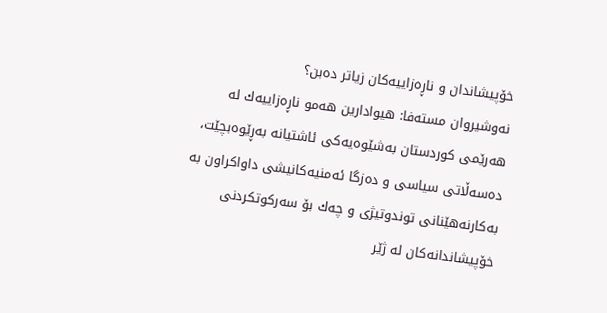خۆپیشاندان و ناڕه‌زاییه‌كان زیاتر ده‌بن؟
نه‌وشیروان مسته‌فا: هیوادارین هه‌مو ناڕه‌زاییه‌ك له‌ هه‌رێمی كوردستان به‌شێوه‌یه‌كی ئاشتیانه‌ به‌ڕێوه‌بچێت، ده‌سه‌ڵاتی‌ سیاسی و ده‌زگا ئه‌منیه‌كانیشی داواكراون به‌ به‌كارنه‌هێنانی‌ توندوتیژی‌ و چه‌ك بۆ سه‌ركوتكردنی خۆپیشاندانه‌كان له‌ ژێر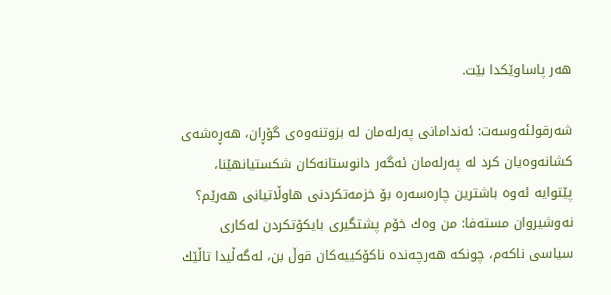هه‌ر پاساوێكدا بێت.

شه‌رقولئه‌وسه‌ت: ئه‌ندامانی‌ په‌رله‌مان له‌ بزوتنه‌وه‌ی‌ گۆڕان، هه‌ڕه‌شه‌ی‌ كشانه‌وه‌یان كرد له‌ په‌رله‌مان ئه‌گه‌ر دانوستانه‌كان شكستیانهێنا، پێتوایه‌ ئه‌وه‌ باشترین چاره‌سه‌ره‌ بۆ خزمه‌تكردنی هاوڵاتیانی هه‌رێم؟
نه‌وشیروان مسته‌فا: من وه‌ك خۆم پشتگیری‌ بایكۆتكردن له‌كاری‌ سیاسی ناكه‌م، چونكه‌ هه‌رچه‌نده‌ ناكۆكییه‌كان قوڵ بن، له‌گه‌ڵیدا تاڵێك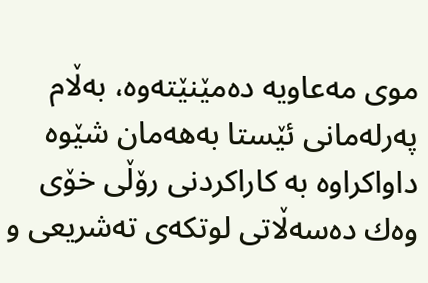موی‌ مه‌عاویه‌ ده‌مێنێته‌وه‌، به‌ڵام په‌رله‌مانی‌ ئێستا به‌هه‌مان شێوه‌ داواكراوه‌ به‌ كاراكردنی رۆڵی‌ خۆی‌ وه‌ك ده‌سه‌ڵاتی‌ لوتكه‌ی‌ ته‌شریعی و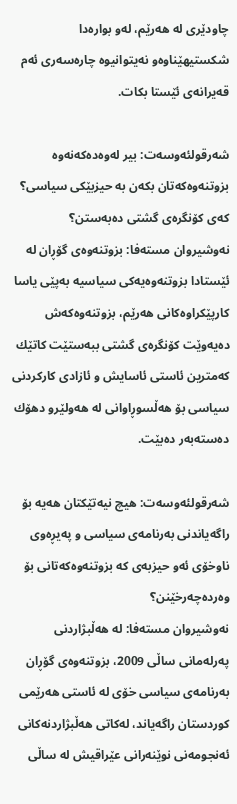چاودێری‌ له‌ هه‌رێم، له‌و بواره‌دا شكستیهێناوه‌و نه‌یتوانیوه‌ چاره‌سه‌ری‌ ئه‌م قه‌یرانه‌ی‌ ئێستا بكات.

شه‌رقولئه‌وسه‌ت: بیر له‌وه‌ده‌كه‌نه‌وه‌ بزوتنه‌وه‌كه‌تان بكه‌ن به‌ حیزبێكی سیاسی؟ كه‌ی‌ كۆنگره‌ی‌ گشتی‌ ده‌به‌ستن؟
نه‌وشیروان مسته‌فا: بزوتنه‌وه‌ی‌ گۆڕان له‌ ئێستادا بزوتنه‌وه‌یه‌كی سیاسیه‌ به‌پێی‌ یاسا كارپێكراوه‌كانی‌ هه‌رێم، بزوتنه‌وه‌كه‌ش ده‌یه‌وێت كۆنگره‌ی‌ گشتی‌ ببه‌ستێت كاتێك كه‌مترین ئاستی‌ ئاسایش و ئازادی‌ كاركردنی سیاسی بۆ هه‌ڵسوڕاوانی‌ له‌ هه‌ولێرو دهۆك ده‌سته‌به‌ر ده‌بێت.

شه‌رقولئه‌وسه‌ت: هیچ نیه‌تێكتان هه‌یه‌ بۆ راگه‌یاندنی به‌رنامه‌ی‌ سیاسی و په‌یڕه‌وی‌ ناوخۆی‌ ئه‌و حیزبه‌ی‌ كه‌ بزوتنه‌وه‌كه‌تانی‌ بۆ وه‌رده‌چه‌رخێنن؟
نه‌وشیروان مسته‌فا: له‌ هه‌ڵبژاردنی په‌رله‌مانی‌ ساڵی‌ 2009، بزوتنه‌وه‌ی‌ گۆڕان به‌رنامه‌ی‌ سیاسی خۆی‌ له‌ ئاستی‌ هه‌رێمی‌ كوردستان راگه‌یاند، له‌كاتی‌ هه‌ڵبژاردنه‌كانی‌ ئه‌نجومه‌نی نوێنه‌رانی عێراقیش له‌ ساڵی‌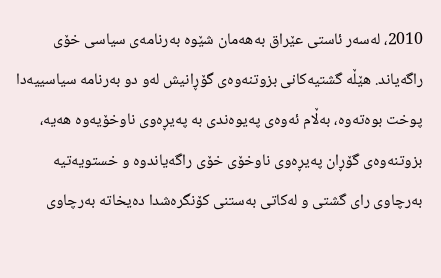2010، له‌سه‌ر ئاستی‌ عێراق به‌هه‌مان شێوه‌ به‌رنامه‌ی‌ سیاسی خۆی‌ راگه‌یاند. هێڵه‌ گشتیه‌كانی‌ بزوتنه‌وه‌ی‌ گۆڕانیش له‌و دو به‌رنامه‌ سیاسییه‌دا پوخت بوه‌ته‌وه‌، به‌ڵام ئه‌وه‌ی‌ په‌یوه‌ندی به‌ په‌یڕه‌وی‌ ناوخۆیه‌وه‌ هه‌یه‌، بزوتنه‌وه‌ی‌ گۆڕان په‌یڕه‌وی ناوخۆی‌ خۆی‌ راگه‌یاندوه‌ و خستویه‌تیه‌ به‌رچاوی‌ رای‌ گشتی‌ و له‌كاتی‌ به‌ستنی‌ كۆنگره‌شدا ده‌یخاته‌ به‌رچاوی‌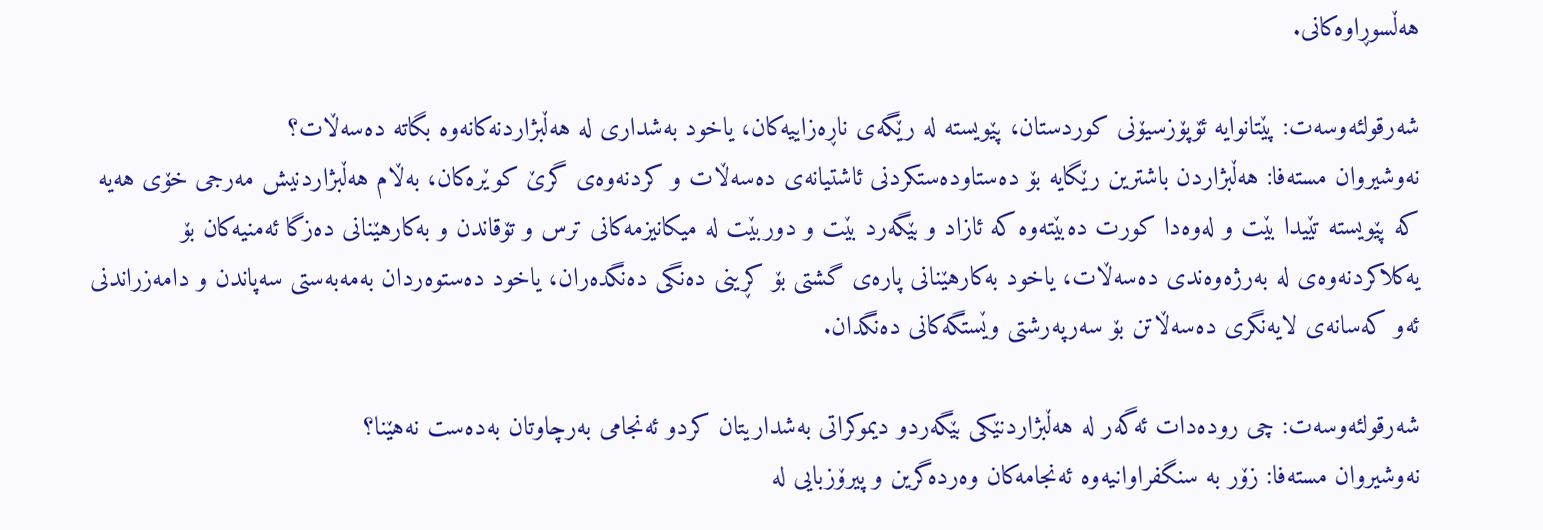هه‌ڵسوڕاوه‌كانی‌.

شه‌رقولئه‌وسه‌ت: پێتانوایه‌ ئۆپۆزسیۆنی‌ كوردستان، پێویسته‌ له‌ رێگه‌ی‌ ناڕه‌زاییه‌كان، یاخود به‌شداری‌ له‌ هه‌ڵبژاردنه‌كانه‌وه‌ بگاته‌ ده‌سه‌ڵات؟
نه‌وشیروان مسته‌فا: هه‌ڵبژاردن باشترین رێگایه‌ بۆ ده‌ستاوده‌ستكردنی ئاشتیانه‌ی‌ ده‌سه‌ڵات و كردنه‌وه‌ی‌ گرێ كوێره‌كان، به‌ڵام هه‌ڵبژاردنیش مه‌رجی‌ خۆی‌ هه‌یه‌ كه‌ پێویسته‌ تێیدا بێت و له‌وه‌دا كورت ده‌بێته‌وه‌ كه‌ ئازاد و بێگه‌رد بێت و دوربێت له‌ میكانیزمه‌كانی ترس و تۆقاندن و به‌كارهێنانی‌ ده‌زگا ئه‌منیه‌كان بۆ یه‌كلاكردنه‌وه‌ی‌ له‌ به‌رژه‌وه‌ندی‌ ده‌سه‌ڵات، یاخود به‌كارهێنانی پاره‌ی‌ گشتی‌ بۆ كڕینی‌ ده‌نگی ده‌نگده‌ران، یاخود ده‌ستوه‌ردان به‌مه‌به‌ستی‌ سه‌پاندن و دامه‌زراندنی ئه‌و كه‌سانه‌ی‌ لایه‌نگری‌ ده‌سه‌ڵاتن بۆ سه‌رپه‌رشتی‌ وێستگه‌كانی‌ ده‌نگدان.

شه‌رقولئه‌وسه‌ت: چی روده‌دات ئه‌گه‌ر له‌ هه‌ڵبژاردنێكی بێگه‌ردو دیموكراتی‌ به‌شداریتان كردو ئه‌نجامی به‌رچاوتان به‌ده‌ست نه‌هێنا؟
نه‌وشیروان مسته‌فا: زۆر به‌ سنگفراوانیه‌وه‌ ئه‌نجامه‌كان وه‌رده‌گرین و پیرۆزبایی له‌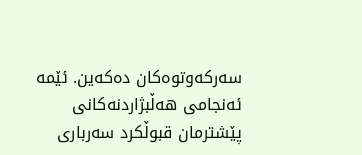سه‌ركه‌وتوه‌كان ده‌كه‌ین. ئێمه‌ ئه‌نجامی‌ هه‌ڵبژاردنه‌كانی‌ پێشترمان قبوڵكرد سه‌رباری‌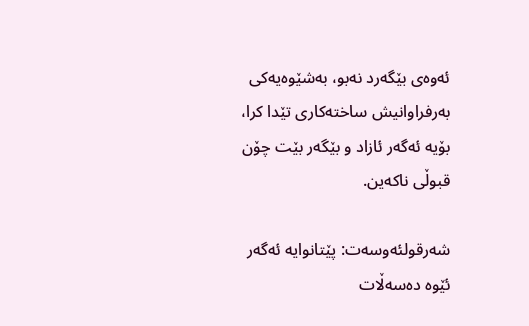ئه‌وه‌ی‌ بێگه‌رد نه‌بو، به‌شێوه‌یه‌كی به‌رفراوانیش ساخته‌كاری‌ تێدا كرا، بۆیه‌ ئه‌گه‌ر ئازاد و بێگه‌ر بێت چۆن قبوڵی‌ ناكه‌ین.

شه‌رقولئه‌وسه‌ت: پێتانوایه‌ ئه‌گه‌ر ئێوه‌ ده‌سه‌ڵات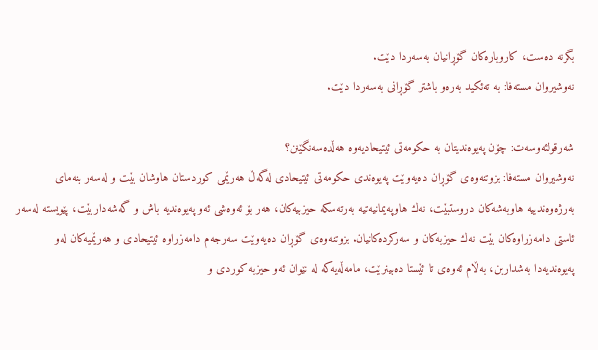بگرنه‌ ده‌ست، كاروباره‌كان گۆڕانیان به‌سه‌ردا دێت.
نه‌وشیروان مسته‌فا: به‌ ته‌ئكید به‌ره‌و باشتر گۆڕانی به‌سه‌ردا دێت.

شه‌رقولئه‌وسه‌ت: چۆن په‌یوه‌ندیتان به‌ حكومه‌تی ئیتیحادیه‌وه‌ هه‌ڵده‌سه‌نگێنن؟
نه‌وشیروان مسته‌فا: بزوتنه‌وه‌ی‌ گۆڕان ده‌یه‌وێت په‌یوه‌ندی حكومه‌تی‌ ئیتیحادی‌ له‌گه‌ڵ هه‌رێمی كوردستان هاوشان بێت و له‌سه‌ر بنه‌مای‌ به‌رژه‌وه‌ندییه‌ هاوبه‌شه‌كان دروستبێت، نه‌ك هاوپه‌یمانیه‌تیه‌ به‌رته‌سكه‌ حیزبیه‌كان، هه‌ر بۆ ئه‌وه‌شی ئه‌و په‌یوه‌ندیه‌ باش و گه‌شه‌داربێت، پێویسته‌ له‌سه‌ر ئاستی‌ دامه‌زراوه‌كان بێت نه‌ك حیزبه‌كان و سه‌ركرده‌كانیان. بزوتنه‌وه‌ی‌ گۆڕان ده‌یه‌وێت سه‌رجه‌م دامه‌زراوه‌ ئیتیحادی و هه‌رێمیه‌كان له‌و په‌یوه‌ندیه‌دا به‌شداربن، به‌ڵام ئه‌وه‌ی‌ تا ئێستا ده‌بینرێت، مامه‌ڵه‌یه‌كه‌ له‌ نێوان ئه‌و حیزبه‌ كوردی‌ و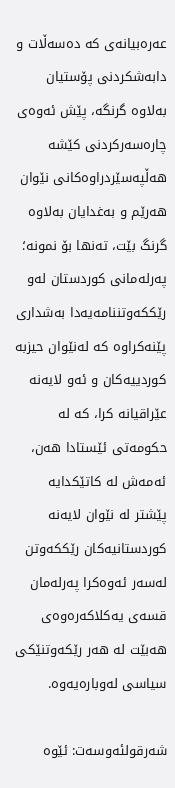عه‌ره‌بیانه‌ی‌ كه‌ ده‌سه‌ڵات و دابه‌شكردنی پۆستیان به‌لاوه‌ گرنگه‌، پێش ئه‌وه‌ی‌ چاره‌سه‌ركردنی كێشه‌ هه‌ڵپه‌سێردراوه‌كانی‌ نێوان هه‌رێم و به‌غدایان به‌لاوه‌ گرنگ بێت، ته‌نها بۆ نمونه‌؛ په‌رله‌مانی‌ كوردستان له‌و رێكکه‌وتننامه‌یه‌دا به‌شداری‌ پێنه‌كراوه‌ كه‌ له‌نێوان حیزبه‌ كوردییه‌كان و ئه‌و لایه‌نه‌ عێراقیانه‌ كرا، كه‌ له‌ حكومه‌تی ئێستادا هه‌ن، ئه‌مه‌ش له‌ كاتێكدایه‌ پێشتر له‌ نێوان لایه‌نه‌ كوردستانیه‌كان رێكکه‌وتن له‌سه‌ر ئه‌وه‌كرا په‌رله‌مان قسه‌ی‌ یه‌كلاكه‌ره‌وه‌ی‌ هه‌بێت له‌ هه‌ر رێكه‌وتنێكی سیاسی له‌وباره‌یه‌وه‌.

شه‌رقولئه‌وسه‌ت: ئێوه‌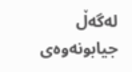له‌گه‌ڵ جیابونه‌وه‌ی‌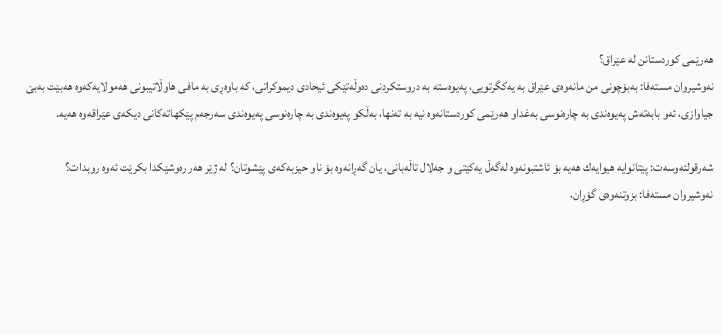هه‌رێمی كوردستانن له‌ عێراق؟
نه‌وشیروان مسته‌فا: به‌بۆچونی من مانه‌وه‌ی‌ عێراق به‌ یه‌كگرتویی، په‌یوه‌سته‌ به‌ دروستكردنی ده‌وڵه‌تێكی ئیحادی دیموكراتی، كه‌ باوه‌ڕی‌ به‌ مافی هاوڵاتیبونی‌ هه‌مولایه‌كه‌وه‌ هه‌بێت به‌بێ جیاوازی‌، ئه‌و بابه‌ته‌ش په‌یوه‌ندی به‌ چاره‌نوسی‌ به‌غداو هه‌رێمی كوردستانه‌وه‌ نیه‌ به‌ ته‌نها، به‌ڵكو په‌یوه‌ندی به‌ چاره‌نوسی په‌یوه‌ندی سه‌رجه‌م پێكهاته‌كانی دیكه‌ی‌ عێراقه‌وه‌ هه‌یه‌.

شه‌رقولئه‌وسه‌ت: پێتانوایه‌ هیوایه‌ك هه‌یه‌ بۆ ئاشتبونه‌وه‌ له‌گه‌ڵ یه‌كێتی و جه‌لال تاڵه‌بانی، یان گه‌ڕانه‌وه‌ بۆ ناو حیزبه‌كه‌ی‌ پێشوتان؟ له‌ ژێر هه‌ر ره‌وشێكدا بكرێت ئه‌وه‌ روبدات؟
نه‌وشیروان مسته‌فا: بزوتنه‌وه‌ی‌ گۆڕان،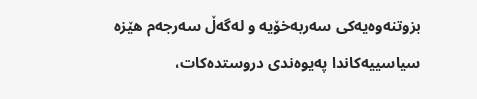بزوتنه‌وه‌یه‌كی سه‌ربه‌خۆیه‌ و له‌گه‌ڵ سه‌رجه‌م هێزه‌ سیاسییه‌كاندا په‌یوه‌ندی دروستده‌كات،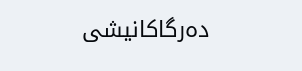ده‌رگاكانیشی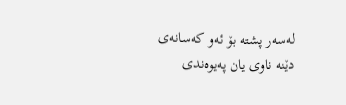له‌سه‌ر پشته‌ بۆ ئه‌و كه‌سانه‌ی‌ دێنه‌ ناوی‌ یان په‌یوه‌ندی‌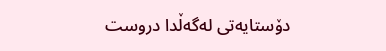دۆستایه‌تی له‌گه‌ڵدا دروست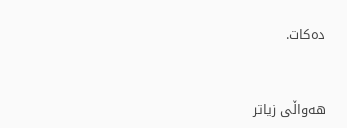ده‌كات.


هەواڵی زیاتر